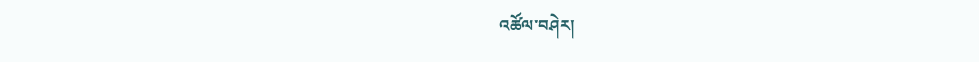འཚོལ་བཤེར།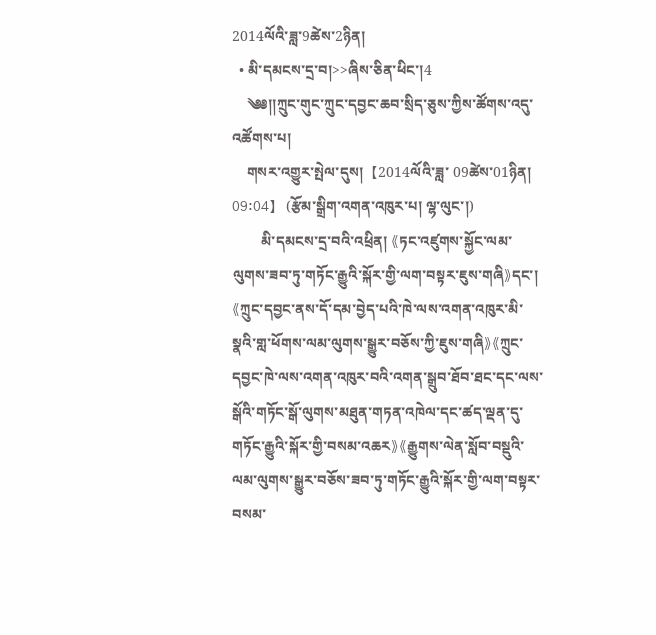2014ལོའི་ཟླ་9ཚེས་2ཉིན།
  • མི་དམངས་དྲ་བ།>>ཞིས་ཅིན་ཕིང་།4
    ༄༅།།ཀྲུང་གུང་ཀྲུང་དབྱང་ཆབ་སྲིད་ཅུས་ཀྱིས་ཚོགས་འདུ་འཚོགས་པ།
    གསར་འགྱུར་སྤེལ་དུས།  【2014ལོའི་ཟླ་ 09ཚེས་01ཉིན། 09:04】   (རྩོམ་སྒྲིག་འགན་འཁུར་པ། ལྷ་ལུང་།)
        མི་དམངས་དྲ་བའི་འཕྲིན། 《ཏང་འཛུགས་སྐྱོང་ལམ་ལུགས་ཟབ་ཏུ་གཏོང་རྒྱུའི་སྐོར་གྱི་ལག་བསྟར་ཇུས་གཞི》དང་།《ཀྲུང་དབྱང་ནས་དོ་དམ་བྱེད་པའི་ཁེ་ལས་འགན་འཁུར་མི་སྣའི་གླ་ཕོགས་ལམ་ལུགས་སྒྱུར་བཅོས་ཀྱི་ཇུས་གཞི》《ཀྲུང་དབྱང་ཁེ་ལས་འགན་འཁུར་བའི་འགན་སྒྲུབ་ཐོབ་ཐང་དང་ལས་སྒོའི་གཏོང་སྒོ་ལུགས་མཐུན་གཏན་འཁེལ་དང་ཚད་ལྡན་དུ་གཏོང་རྒྱུའི་སྐོར་གྱི་བསམ་འཆར》《རྒྱུགས་ལེན་སློབ་བསྡུའི་ལམ་ལུགས་སྒྱུར་བཅོས་ཟབ་ཏུ་གཏོང་རྒྱུའི་སྐོར་གྱི་ལག་བསྟར་བསམ་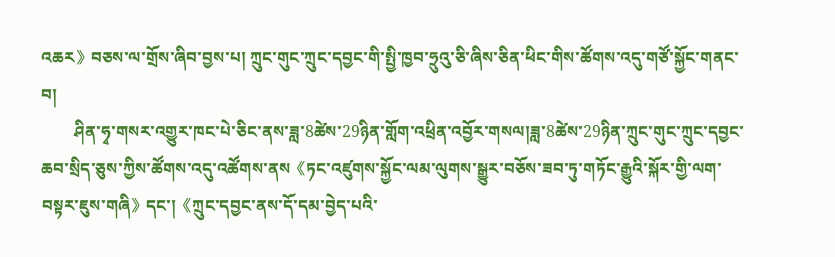འཆར》བཅས་ལ་གྲོས་ཞིབ་བྱས་པ། ཀྲུང་གུང་ཀྲུང་དབྱང་གི་སྤྱི་ཁྱབ་ཧྲུའུ་ཅི་ཞིས་ཅིན་ཕིང་གིས་ཚོགས་འདུ་གཙོ་སྐྱོང་གནང་བ།
        ཤིན་ཧྭ་གསར་འགྱུར་ཁང་པེ་ཅིང་ནས་ཟླ་8ཚེས་29ཉིན་གློག་འཕྲིན་འབྱོར་གསལ།ཟླ་8ཚེས་29ཉིན་ཀྲུང་གུང་ཀྲུང་དབྱང་ཆབ་སྲིད་ཅུས་ཀྱིས་ཚོགས་འདུ་འཚོགས་ནས《ཏང་འཛུགས་སྐྱོང་ལམ་ལུགས་སྒྱུར་བཅོས་ཟབ་ཏུ་གཏོང་རྒྱུའི་སྐོར་གྱི་ལག་བསྟར་ཇུས་གཞི》དང་།《ཀྲུང་དབྱང་ནས་དོ་དམ་བྱེད་པའི་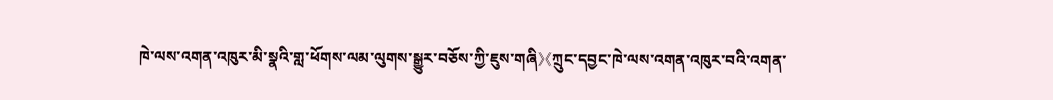ཁེ་ལས་འགན་འཁུར་མི་སྣའི་གླ་ཕོགས་ལམ་ལུགས་སྒྱུར་བཅོས་ཀྱི་ཇུས་གཞི》《ཀྲུང་དབྱང་ཁེ་ལས་འགན་འཁུར་བའི་འགན་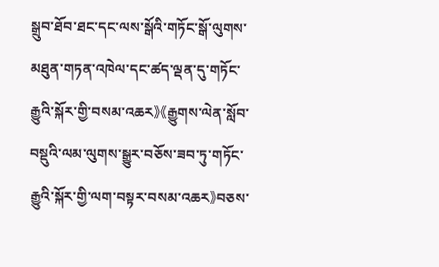སྒྲུབ་ཐོབ་ཐང་དང་ལས་སྒོའི་གཏོང་སྒོ་ལུགས་མཐུན་གཏན་འཁེལ་དང་ཚད་ལྡན་དུ་གཏོང་རྒྱུའི་སྐོར་གྱི་བསམ་འཆར》《རྒྱུགས་ལེན་སློབ་བསྡུའི་ལམ་ལུགས་སྒྱུར་བཅོས་ཟབ་ཏུ་གཏོང་རྒྱུའི་སྐོར་གྱི་ལག་བསྟར་བསམ་འཆར》བཅས་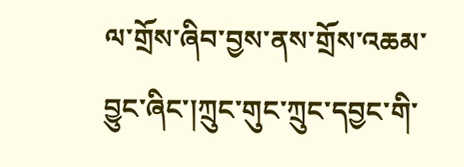ལ་གྲོས་ཞིབ་བྱས་ནས་གྲོས་འཆམ་བྱུང་ཞིང་།ཀྲུང་གུང་ཀྲུང་དབྱང་གི་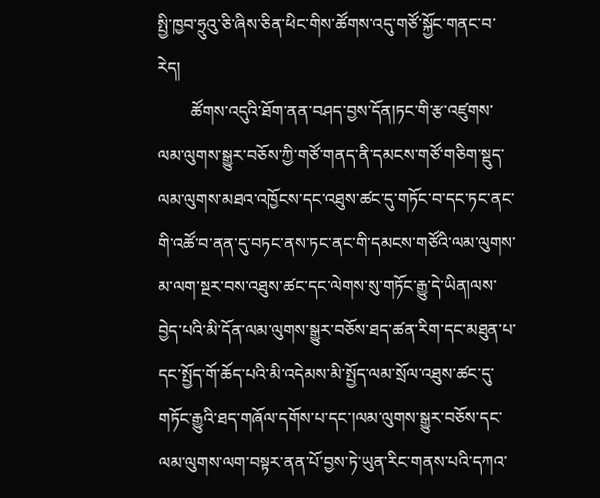སྤྱི་ཁྱབ་ཧྲུའུ་ཅི་ཞིས་ཅིན་ཕིང་གིས་ཚོགས་འདུ་གཙོ་སྐྱོང་གནང་བ་རེད།
        ཚོགས་འདུའི་ཐོག་ནན་བཤད་བྱས་དོན།ཏང་གི་རྩ་འཛུགས་ལམ་ལུགས་སྒྱུར་བཅོས་ཀྱི་གཙོ་གནད་ནི་དམངས་གཙོ་གཅིག་སྡུད་ལམ་ལུགས་མཐའ་འཁྱོངས་དང་འཐུས་ཚང་དུ་གཏོང་བ་དང་ཏང་ནང་གི་འཚོ་བ་ནན་དུ་བཏང་ནས་ཏང་ནང་གི་དམངས་གཙོའི་ལམ་ལུགས་མ་ལག་སྔར་བས་འཐུས་ཚང་དང་ལེགས་སུ་གཏོང་རྒྱུ་དེ་ཡིན།ལས་བྱེད་པའི་མི་དོན་ལམ་ལུགས་སྒྱུར་བཅོས་ཐད་ཚན་རིག་དང་མཐུན་པ་དང་སྤྱོད་གོ་ཆོད་པའི་མི་འདེམས་མི་སྤྱོད་ལམ་སྲོལ་འཐུས་ཚང་དུ་གཏོང་རྒྱུའི་ཐད་གཞོལ་དགོས་པ་དང་།ལམ་ལུགས་སྒྱུར་བཅོས་དང་ལམ་ལུགས་ལག་བསྟར་ནན་པོ་བྱས་ཏེ་ཡུན་རིང་གནས་པའི་དཀའ་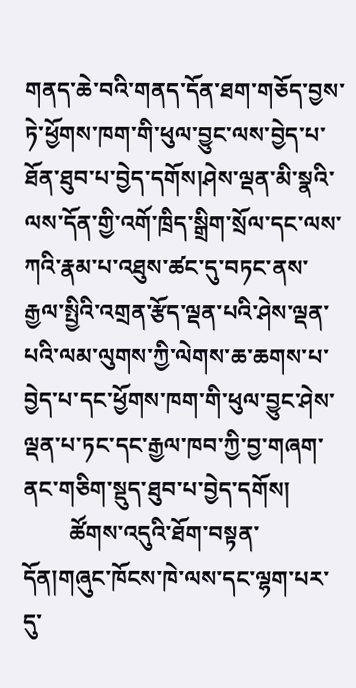གནད་ཆེ་བའི་གནད་དོན་ཐག་གཅོད་བྱས་ཏེ་ཕྱོགས་ཁག་གི་ཕུལ་བྱུང་ལས་བྱེད་པ་ཐོན་ཐུབ་པ་བྱེད་དགོས།ཤེས་ལྡན་མི་སྣའི་ལས་དོན་གྱི་འགོ་ཁྲིད་སྒྲིག་སྲོལ་དང་ལས་ཀའི་རྣམ་པ་འཐུས་ཚང་དུ་བཏང་ནས་རྒྱལ་སྤྱིའི་འགྲན་རྩོད་ལྡན་པའི་ཤེས་ལྡན་པའི་ལམ་ལུགས་ཀྱི་ལེགས་ཆ་ཆགས་པ་བྱེད་པ་དང་ཕྱོགས་ཁག་གི་ཕུལ་བྱུང་ཤེས་ལྡན་པ་ཏང་དང་རྒྱལ་ཁབ་ཀྱི་བྱ་གཞག་ནང་གཅིག་སྡུད་ཐུབ་པ་བྱེད་དགོས།
        ཚོགས་འདུའི་ཐོག་བསྟན་དོན།གཞུང་ཁོངས་ཁེ་ལས་དང་ལྷག་པར་དུ་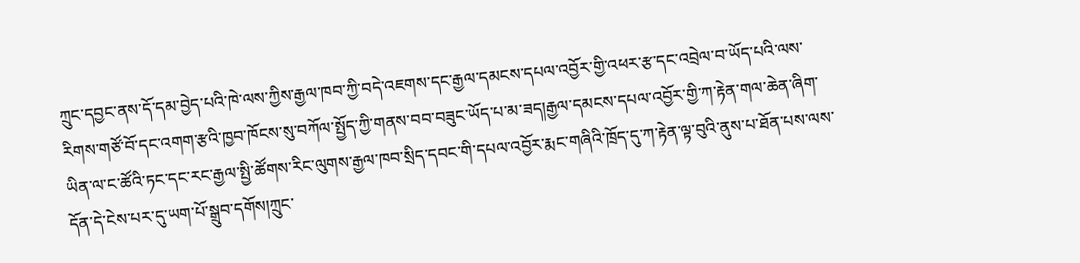ཀྲུང་དབྱང་ནས་དོ་དམ་བྱེད་པའི་ཁེ་ལས་ཀྱིས་རྒྱལ་ཁབ་ཀྱི་བདེ་འཇགས་དང་རྒྱལ་དམངས་དཔལ་འབྱོར་གྱི་འཕར་རྩ་དང་འབྲེལ་བ་ཡོད་པའི་ལས་རིགས་གཙོ་བོ་དང་འགག་རྩའི་ཁྱབ་ཁོངས་སུ་བཀོལ་སྤྱོད་ཀྱི་གནས་བབ་བཟུང་ཡོད་པ་མ་ཟད།རྒྱལ་དམངས་དཔལ་འབྱོར་གྱི་ཀ་རྟེན་གལ་ཆེན་ཞིག་ཡིན་ལ་ང་ཚོའི་ཏང་དང་རང་རྒྱལ་སྤྱི་ཚོགས་རིང་ལུགས་རྒྱལ་ཁབ་སྲིད་དབང་གི་དཔལ་འབྱོར་རྨང་གཞིའི་ཁྲོད་དུ་ཀ་རྟེན་ལྟ་བུའི་ནུས་པ་ཐོན་པས་ལས་དོན་དེ་ངེས་པར་དུ་ཡག་པོ་སྒྲུབ་དགོས།ཀྲུང་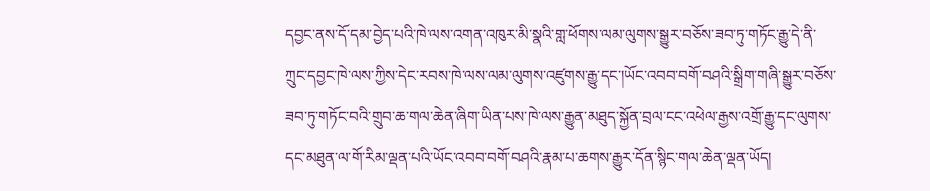དབྱང་ནས་དོ་དམ་བྱེད་པའི་ཁེ་ལས་འགན་འཁུར་མི་སྣའི་གླ་ཕོགས་ལམ་ལུགས་སྒྱུར་བཅོས་ཟབ་ཏུ་གཏོང་རྒྱུ་དེ་ནི་ཀྲུང་དབྱང་ཁེ་ལས་ཀྱིས་དེང་རབས་ཁེ་ལས་ལམ་ལུགས་འཛུགས་རྒྱུ་དང་།ཡོང་འབབ་བགོ་བཤའི་སྒྲིག་གཞི་སྒྱུར་བཅོས་ཟབ་ཏུ་གཏོང་བའི་གྲུབ་ཆ་གལ་ཆེན་ཞིག་ཡིན་པས་ཁེ་ལས་རྒྱུན་མཐུད་སྐྱོན་བྲལ་ངང་འཕེལ་རྒྱས་འགྲོ་རྒྱུ་དང་ལུགས་དང་མཐུན་ལ་གོ་རིམ་ལྡན་པའི་ཡོང་འབབ་བགོ་བཤའི་རྣམ་པ་ཆགས་རྒྱུར་དོན་སྙིང་གལ་ཆེན་ལྡན་ཡོད།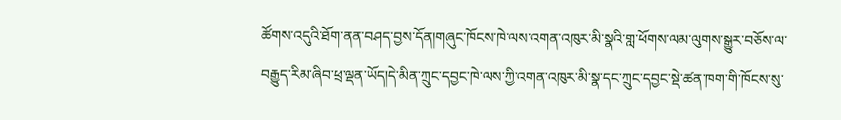ཚོགས་འདུའི་ཐོག་ནན་བཤད་བྱས་དོན།གཞུང་ཁོངས་ཁེ་ལས་འགན་འཁུར་མི་སྣའི་གླ་ཕོགས་ལམ་ལུགས་སྒྱུར་བཅོས་ལ་བརྒྱུད་རིམ་ཞིབ་ཕྲ་ལྡན་ཡོད།དེ་མིན་ཀྲུང་དབྱང་ཁེ་ལས་ཀྱི་འགན་འཁུར་མི་སྣ་དང་ཀྲུང་དབྱང་སྡེ་ཚན་ཁག་གི་ཁོངས་སུ་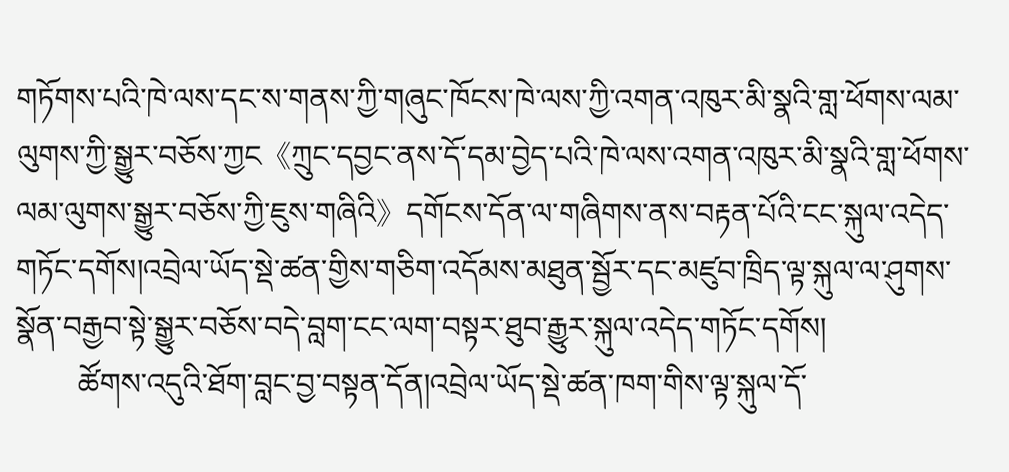གཏོགས་པའི་ཁེ་ལས་དང་ས་གནས་ཀྱི་གཞུང་ཁོངས་ཁེ་ལས་ཀྱི་འགན་འཁུར་མི་སྣའི་གླ་ཕོགས་ལམ་ལུགས་ཀྱི་སྒྱུར་བཅོས་ཀྱང《ཀྲུང་དབྱང་ནས་དོ་དམ་བྱེད་པའི་ཁེ་ལས་འགན་འཁུར་མི་སྣའི་གླ་ཕོགས་ལམ་ལུགས་སྒྱུར་བཅོས་ཀྱི་ཇུས་གཞིའི》དགོངས་དོན་ལ་གཞིགས་ནས་བརྟན་པོའི་ངང་སྐུལ་འདེད་གཏོང་དགོས།འབྲེལ་ཡོད་སྡེ་ཚན་གྱིས་གཅིག་འདོམས་མཐུན་སྦྱོར་དང་མཛུབ་ཁྲིད་ལྟ་སྐུལ་ལ་ཤུགས་སྣོན་བརྒྱབ་སྟེ་སྒྱུར་བཅོས་བདེ་བླག་ངང་ལག་བསྟར་ཐུབ་རྒྱུར་སྐུལ་འདེད་གཏོང་དགོས།
        ཚོགས་འདུའི་ཐོག་བླང་བྱ་བསྟན་དོན།འབྲེལ་ཡོད་སྡེ་ཚན་ཁག་གིས་ལྟ་སྐུལ་དོ་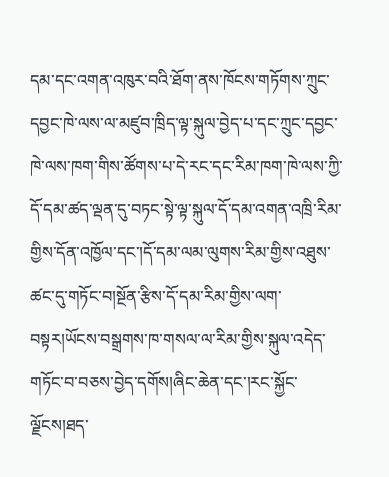དམ་དང་འགན་འཁུར་བའི་ཐོག་ནས་ཁོངས་གཏོགས་ཀྲུང་དབྱང་ཁེ་ལས་ལ་མཛུབ་ཁྲིད་ལྟ་སྐུལ་བྱེད་པ་དང་ཀྲུང་དབྱང་ཁེ་ལས་ཁག་གིས་ཚོགས་པ་དེ་རང་དང་རིམ་ཁག་ཁེ་ལས་ཀྱི་དོ་དམ་ཚད་ལྡན་དུ་བཏང་སྟེ་ལྟ་སྐུལ་དོ་དམ་འགན་འཁྲི་རིམ་གྱིས་དོན་འཁྱོལ་དང་།དོ་དམ་ལམ་ལུགས་རིམ་གྱིས་འཐུས་ཚང་དུ་གཏོང་བ།སྔོན་རྩིས་དོ་དམ་རིམ་གྱིས་ལག་བསྟར།ཡོངས་བསྒྲགས་ཁ་གསལ་ལ་རིམ་གྱིས་སྐུལ་འདེད་གཏོང་བ་བཅས་བྱེད་དགོས།ཞིང་ཆེན་དང་།རང་སྐྱོང་ལྗོངས།ཐད་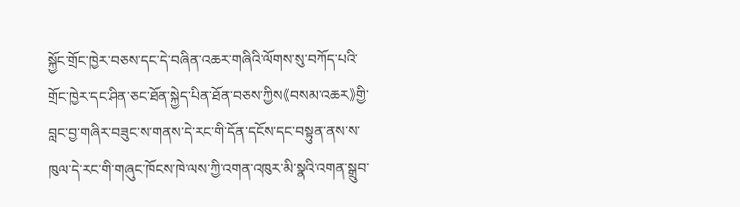སྐྱོང་གྲོང་ཁྱེར་བཅས་དང་དེ་བཞིན་འཆར་གཞིའི་ལོགས་སུ་བཀོད་པའི་གྲོང་ཁྱེར་དང་ཤིན་ཅང་ཐོན་སྐྱེད་པིན་ཐོན་བཅས་ཀྱིས《བསམ་འཆར》གྱི་བླང་བྱ་གཞིར་བཟུང་ས་གནས་དེ་རང་གི་དོན་དངོས་དང་བསྟུན་ནས་ས་ཁུལ་དེ་རང་གི་གཞུང་ཁོངས་ཁེ་ལས་ཀྱི་འགན་འཁུར་མི་སྣའི་འགན་སྒྲུབ་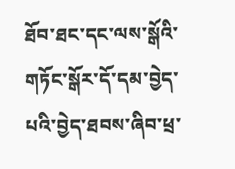ཐོབ་ཐང་དང་ལས་སྒོའི་གཏོང་སྒོར་དོ་དམ་བྱེད་པའི་བྱེད་ཐབས་ཞིབ་ཕྲ་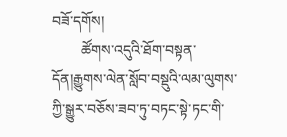བཟོ་དགོས།
        ཚོགས་འདུའི་ཐོག་བསྟན་དོན།རྒྱུགས་ལེན་སློབ་བསྡུའི་ལམ་ལུགས་ཀྱི་སྒྱུར་བཅོས་ཟབ་ཏུ་བཏང་སྟེ་ཏང་གི་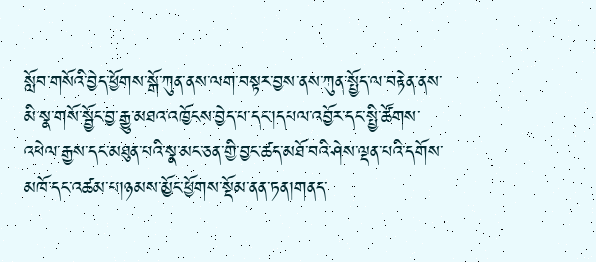སློབ་གསོའི་བྱེད་ཕྱོགས་སྒོ་ཀུན་ནས་ལག་བསྟར་བྱས་ནས་ཀུན་སྤྱོད་ལ་བརྟེན་ནས་མི་སྣ་གསོ་སྦྱོང་བྱ་རྒྱུ་མཐའ་འཁྱོངས་བྱེད་པ་དང་།དཔལ་འབྱོར་དང་སྤྱི་ཚོགས་འཕེལ་རྒྱས་དང་མཐུན་པའི་སྣ་མང་ཅན་གྱི་བྱང་ཚད་མཐོ་བའི་ཤེས་ལྡན་པའི་དགོས་མཁོ་དང་འཚམ་པ།ཉམས་མྱོང་ཕྱོགས་སྡོམ་ནན་ཏན།གནད་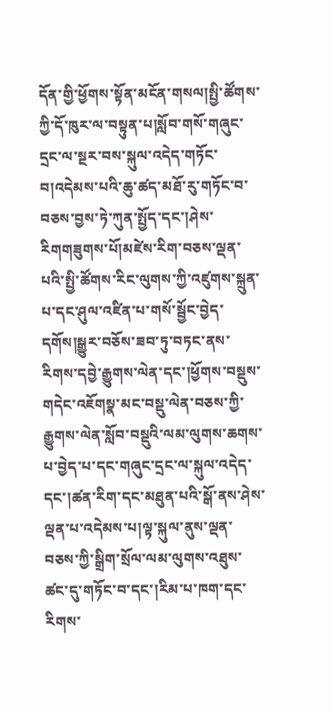དོན་གྱི་ཕྱོགས་སྟོན་མངོན་གསལ།སྤྱི་ཚོགས་ཀྱི་དོ་ཁུར་ལ་བསྟུན་པ།སློབ་གསོ་གཞུང་དྲང་ལ་སྔར་བས་སྐུལ་འདེད་གཏོང་བ།འདེམས་པའི་ཆུ་ཚད་མཐོ་རུ་གཏོང་བ་བཅས་བྱས་ཏེ་ཀུན་སྤྱོད་དང་།ཤེས་རིགགཟུགས་པོ།མཛེས་རིག་བཅས་ལྡན་པའི་སྤྱི་ཚོགས་རིང་ལུགས་ཀྱི་འཛུགས་སྐྲུན་པ་དང་ཤུལ་འཛིན་པ་གསོ་སྦྱོང་བྱེད་དགོས།སྒྱུར་བཅོས་ཟབ་ཏུ་བཏང་ནས་རིགས་དབྱེ་རྒྱུགས་ལེན་དང་།ཕྱོགས་བསྡུས་གདེང་འཇོགསྣ་མང་བསྡུ་ལེན་བཅས་ཀྱི་རྒྱུགས་ལེན་སློབ་བསྡུའི་ལམ་ལུགས་ཆགས་པ་བྱེད་པ་དང་གཞུང་དྲང་ལ་སྐུལ་འདེད་དང་།ཚན་རིག་དང་མཐུན་པའི་སྒོ་ནས་ཤེས་ལྡན་པ་འདེམས་པ།ལྟ་སྐུལ་ནུས་ལྡན་བཅས་ཀྱི་སྒྲིག་སྲོལ་ལམ་ལུགས་འཐུས་ཚང་དུ་གཏོང་བ་དང་།རིམ་པ་ཁག་དང་རིགས་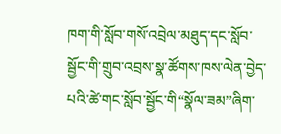ཁག་གི་སློབ་གསོ་འབྲེལ་མཐུད་དང་སློབ་སྦྱོང་གི་གྲུབ་འབྲས་སྣ་ཚོགས་ཁས་ལེན་བྱེད་པའི་ཚེ་གང་སློབ་སྦྱོང་གི“སྣོལ་ཟམ”ཞིག་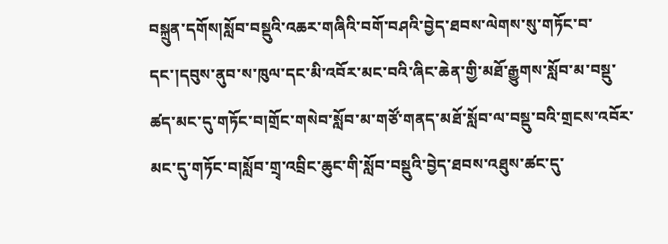བསྐྲུན་དགོས།སློབ་བསྡུའི་འཆར་གཞིའི་བགོ་བཤའི་བྱེད་ཐབས་ལེགས་སུ་གཏོང་བ་དང་།དབུས་ནུབ་ས་ཁུལ་དང་མི་འབོར་མང་བའི་ཞིང་ཆེན་གྱི་མཐོ་རྒྱུགས་སློབ་མ་བསྡུ་ཚད་མང་དུ་གཏོང་བ།གྲོང་གསེབ་སློབ་མ་གཙོ་གནད་མཐོ་སློབ་ལ་བསྡུ་བའི་གྲངས་འབོར་མང་དུ་གཏོང་བ།སློབ་གྲྭ་འབྲིང་ཆུང་གི་སློབ་བསྡུའི་བྱེད་ཐབས་འཐུས་ཚང་དུ་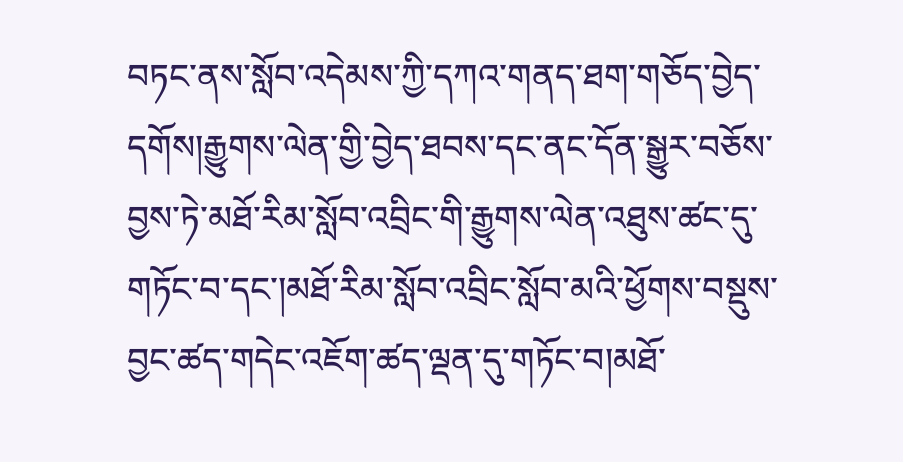བཏང་ནས་སློབ་འདེམས་ཀྱི་དཀའ་གནད་ཐག་གཅོད་བྱེད་དགོས།རྒྱུགས་ལེན་གྱི་བྱེད་ཐབས་དང་ནང་དོན་སྒྱུར་བཅོས་བྱས་ཏེ་མཐོ་རིམ་སློབ་འབྲིང་གི་རྒྱུགས་ལེན་འཐུས་ཚང་དུ་གཏོང་བ་དང་།མཐོ་རིམ་སློབ་འབྲིང་སློབ་མའི་ཕྱོགས་བསྡུས་བྱང་ཚད་གདེང་འཇོག་ཚད་ལྡན་དུ་གཏོང་བ།མཐོ་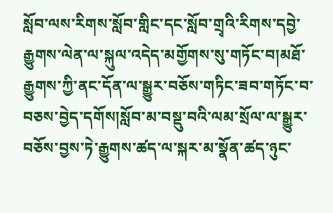སློབ་ལས་རིགས་སློབ་གླིང་དང་སློབ་གྲྭའི་རིགས་དབྱེ་རྒྱུགས་ལེན་ལ་སྐུལ་འདེད་མགྱོགས་སུ་གཏོང་བ།མཐོ་རྒྱུགས་ཀྱི་ནང་དོན་ལ་སྒྱུར་བཅོས་གཏིང་ཟབ་གཏོང་བ་བཅས་བྱེད་དགོས།སློབ་མ་བསྡུ་བའི་ལམ་སྲོལ་ལ་སྒྱུར་བཅོས་བྱས་ཏེ་རྒྱུགས་ཚད་ལ་སྐར་མ་སྣོན་ཚད་ཉུང་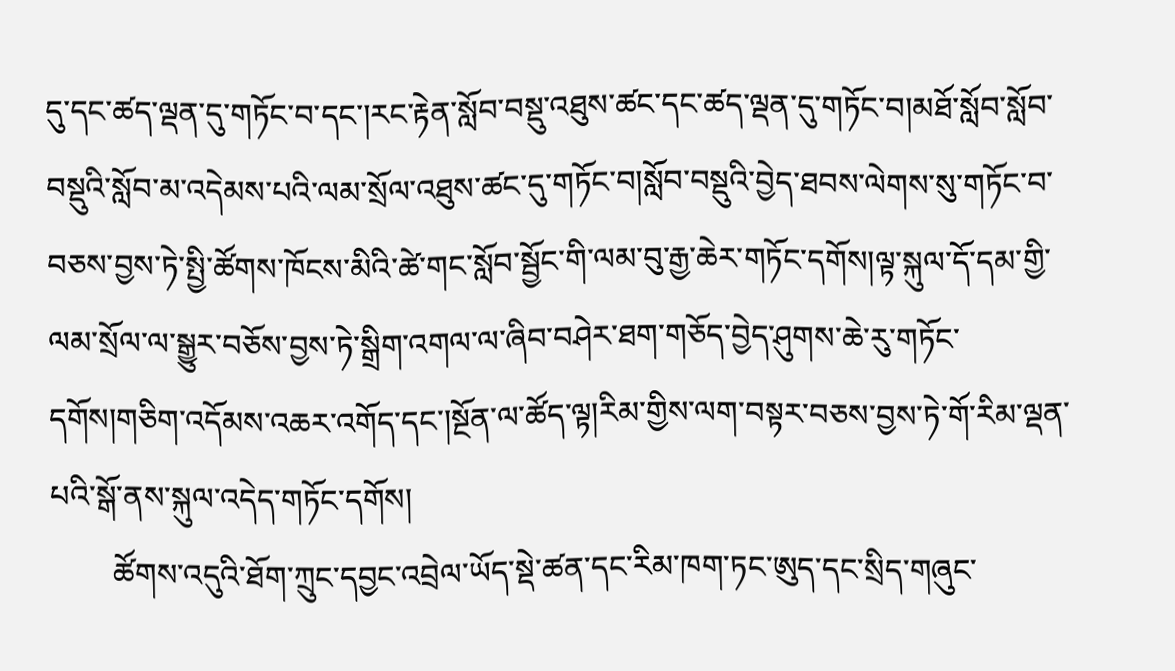དུ་དང་ཚད་ལྡན་དུ་གཏོང་བ་དང་།རང་རྟེན་སློབ་བསྡུ་འཐུས་ཚང་དང་ཚད་ལྡན་དུ་གཏོང་བ།མཐོ་སློབ་སློབ་བསྡུའི་སློབ་མ་འདེམས་པའི་ལམ་སྲོལ་འཐུས་ཚང་དུ་གཏོང་བ།སློབ་བསྡུའི་བྱེད་ཐབས་ལེགས་སུ་གཏོང་བ་བཅས་བྱས་ཏེ་སྤྱི་ཚོགས་ཁོངས་མིའི་ཚེ་གང་སློབ་སྦྱོང་གི་ལམ་བུ་རྒྱ་ཆེར་གཏོང་དགོས།ལྟ་སྐུལ་དོ་དམ་གྱི་ལམ་སྲོལ་ལ་སྒྱུར་བཅོས་བྱས་ཏེ་སྒྲིག་འགལ་ལ་ཞིབ་བཤེར་ཐག་གཅོད་བྱེད་ཤུགས་ཆེ་རུ་གཏོང་དགོས།གཅིག་འདོམས་འཆར་འགོད་དང་།སྔོན་ལ་ཚོད་ལྟ།རིམ་གྱིས་ལག་བསྟར་བཅས་བྱས་ཏེ་གོ་རིམ་ལྡན་པའི་སྒོ་ནས་སྐུལ་འདེད་གཏོང་དགོས།
        ཚོགས་འདུའི་ཐོག་ཀྲུང་དབྱང་འབྲེལ་ཡོད་སྡེ་ཚན་དང་རིམ་ཁག་ཏང་ཨུད་དང་སྲིད་གཞུང་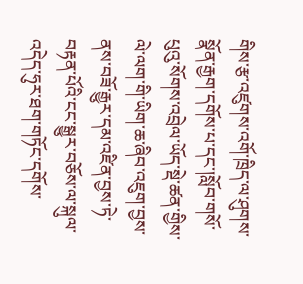གིས་རྩ་འཛུགས་འགོ་ཁྲིད་ལ་ཤུགས་སྣོན་རྒྱག་དགོས་པ་དང་།སློབ་གསོ་པུའུ་སོགས་འབྲེལ་ཡོད་སྡེ་ཚན་གྱིས་ལེ་ལག་གི་ཡིག་ཆ་ཞིབ་འཇུག་བྱས་ནས་བཟོ་རྒྱུར་དམ་འཛིན་བྱས་ཏེ་བརྟན་པོའི་ངང་སྒྱུར་བཅོས་ལ་སྐུལ་འདེད་ཧུར་ཐག་གཏོང་དགོས་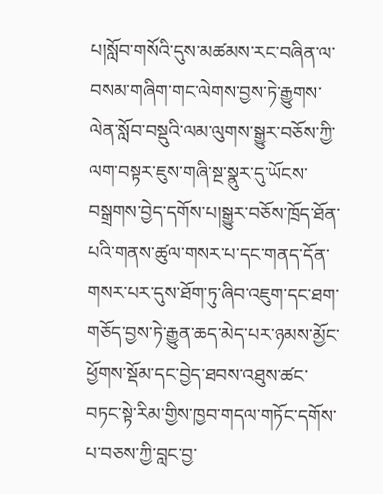པ།སློབ་གསོའི་དུས་མཚམས་རང་བཞིན་ལ་བསམ་གཞིག་གང་ལེགས་བྱས་ཏེ་རྒྱུགས་ལེན་སློབ་བསྡུའི་ལམ་ལུགས་སྒྱུར་བཅོས་ཀྱི་ལག་བསྟར་ཇུས་གཞི་སྔ་སྣུར་དུ་ཡོངས་བསྒྲགས་བྱེད་དགོས་པ།སྒྱུར་བཅོས་ཁྲོད་ཐོན་པའི་གནས་ཚུལ་གསར་པ་དང་གནད་དོན་གསར་པར་དུས་ཐོག་ཏུ་ཞིབ་འཇུག་དང་ཐག་གཅོད་བྱས་ཏེ་རྒྱུན་ཆད་མེད་པར་ཉམས་མྱོང་ཕྱོགས་སྡོམ་དང་བྱེད་ཐབས་འཐུས་ཚང་བཏང་སྟེ་རིམ་གྱིས་ཁྱབ་གདལ་གཏོང་དགོས་པ་བཅས་ཀྱི་བླང་བྱ་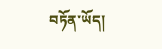བཏོན་ཡོད།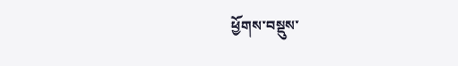ཕྱོགས་བསྡུས་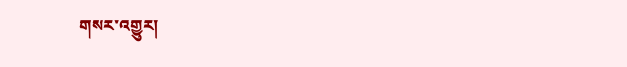གསར་འགྱུར།